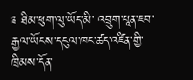༉ ཐིམ་ཕུག་ལུ་ཡོད་མི་ འབྲུག་པཱན་ཇབ་རྒྱལ་ཡོངས་དངུལ་ཁང་ཚད་འཛིན་གྱི་ ཁྲིམས་དོན་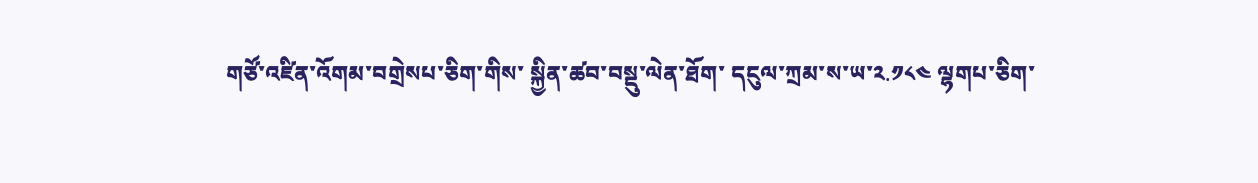གཙོ་འཛིན་འོགམ་བགྲེསཔ་ཅིག་གིས་ སྐྱིན་ཚབ་བསྡུ་ལེན་ཐོག་ དངུལ་ཀྲམ་ས་ཡ་༢.༡༨༤ ལྷགཔ་ཅིག་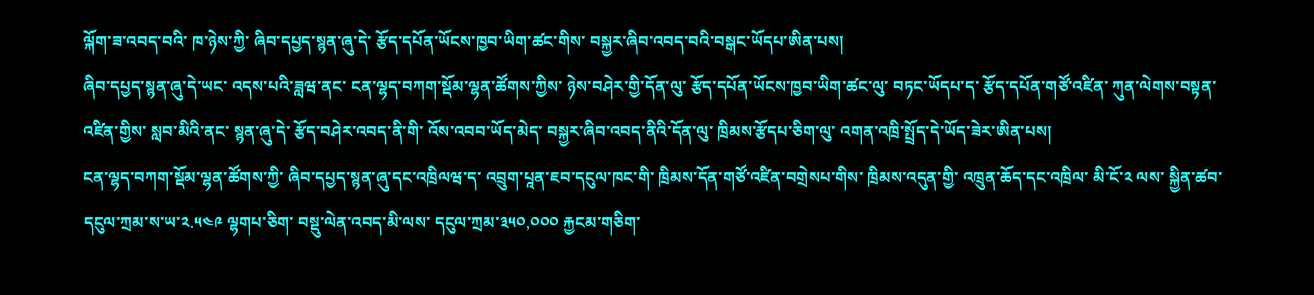ལྐོག་ཟ་འབད་བའི་ ཁ་ཉེས་ཀྱི་ ཞིབ་དཔྱད་སྙན་ཞུ་དེ་ རྩོད་དཔོན་ཡོངས་ཁྱབ་ཡིག་ཚང་གིས་ བསྐྱར་ཞིབ་འབད་བའི་བསྒང་ཡོདཔ་ཨིན་པས།
ཞིབ་དཔྱད་སྙན་ཞུ་དེ་ཡང་ འདས་པའི་ཟླཝ་ནང་ ངན་ལྷད་བཀག་སྡོམ་ལྷན་ཚོགས་ཀྱིས་ ཉེས་བཤེར་གྱི་དོན་ལུ་ རྩོད་དཔོན་ཡོངས་ཁྱབ་ཡིག་ཚང་ལུ་ བཏང་ཡོདཔ་ད་ རྩོད་དཔོན་གཙོ་འཛིན་ ཀུན་ལེགས་བསྟན་འཛིན་གྱིས་ སླབ་མིའི་ནང་ སྙན་ཞུ་དེ་ རྩོད་བཤེར་འབད་ནི་གི་ འོས་འབབ་ཡོད་མེད་ བསྐྱར་ཞིབ་འབད་ནིའི་དོན་ལུ་ ཁྲིམས་རྩོདཔ་ཅིག་ལུ་ འགན་འཁྲི་སྤྲོད་དེ་ཡོད་ཟེར་ཨིན་པས།
ངན་ལྷད་བཀག་སྡོམ་ལྷན་ཚོགས་ཀྱི་ ཞིབ་དཔྱད་སྙན་ཞུ་དང་འཁྲིལཝ་ད་ འབྲུག་པཱན་ཇབ་དངུལ་ཁང་གི་ ཁྲིམས་དོན་གཙོ་འཛིན་བགྲེསཔ་གིས་ ཁྲིམས་འདུན་གྱི་ འཁྲུན་ཆོད་དང་འཁྲིལ་ མི་ངོ་༢ ལས་ སྐྱིན་ཚབ་དངུལ་ཀྲམ་ས་ཡ་༢.༥༤༩ ལྷགཔ་ཅིག་ བསྡུ་ལེན་འབད་མི་ལས་ དངུལ་ཀྲམ་༣༥༠,༠༠༠ རྐྱངམ་གཅིག་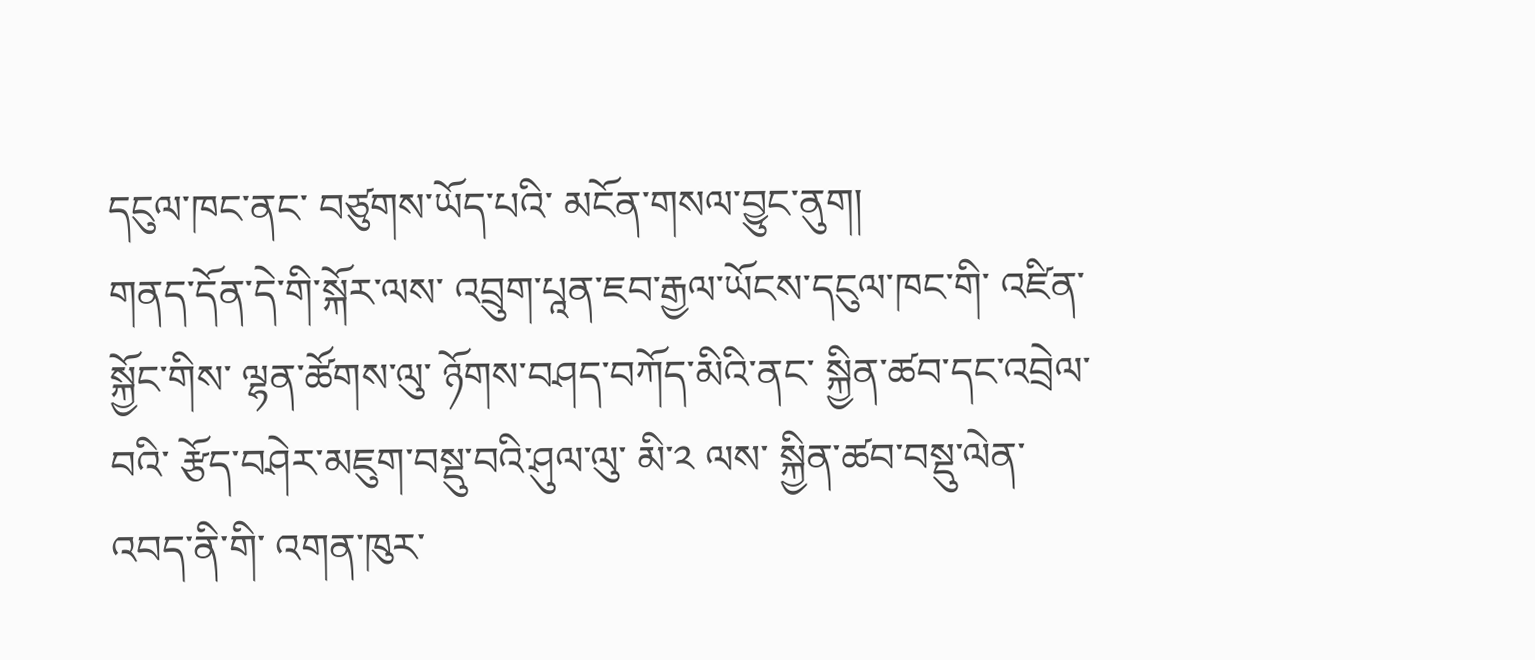དངུལ་ཁང་ནང་ བཙུགས་ཡོད་པའི་ མངོན་གསལ་བྱུང་ནུག།
གནད་དོན་དེ་གི་སྐོར་ལས་ འབྲུག་པཱན་ཇབ་རྒྱལ་ཡོངས་དངུལ་ཁང་གི་ འཛིན་སྐྱོང་གིས་ ལྷན་ཚོགས་ལུ་ ཉོགས་བཤད་བཀོད་མིའི་ནང་ སྐྱིན་ཚབ་དང་འབྲེལ་བའི་ རྩོད་བཤེར་མཇུག་བསྡུ་བའི་ཤུལ་ལུ་ མི་༢ ལས་ སྐྱིན་ཚབ་བསྡུ་ལེན་འབད་ནི་གི་ འགན་ཁུར་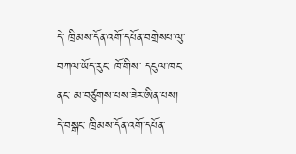དེ་ ཁྲིམས་དོན་འགོ་དཔོན་བགྲེསཔ་ལུ་ བཀལ་ཡོད་རུང་ ཁོ་གིས་ དངུལ་ཁང་ནང་ མ་བཙུགས་པས་ཟེར་ཨིན་པས།
དེ་བསྒང་ ཁྲིམས་དོན་འགོ་དཔོན་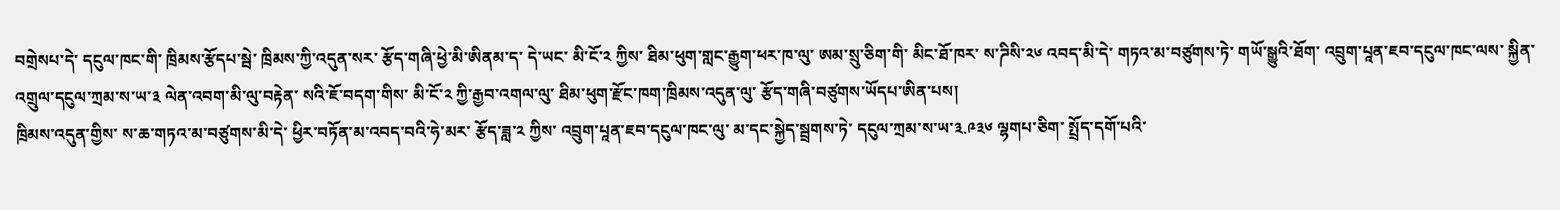བགྲེསཔ་དེ་ དངུལ་ཁང་གི་ ཁྲིམས་རྩོདཔ་སྦེ་ ཁྲིམས་ཀྱི་འདུན་སར་ རྩོད་གཞི་ཕྱེ་མི་ཨིནམ་ད་ དེ་ཡང་ མི་ངོ་༢ ཀྱིས་ ཐིམ་ཕུག་གླང་རྒྱུག་ཕར་ཁ་ལུ་ ཨམ་སྲུ་ཅིག་གི་ མིང་ཐོ་ཁར་ ས་ཌིསི་༢༦ འབད་མི་དེ་ གཏའ་མ་བཙུགས་ཏེ་ གཡོ་སྒྱུའི་ཐོག་ འབྲུག་པཱན་ཇབ་དངུལ་ཁང་ལས་ སྐྱིན་འགྲུལ་དངུལ་ཀྲམ་ས་ཡ་༣ ལེན་འབག་མི་ལུ་བརྟེན་ སའི་ཇོ་བདག་གིས་ མི་ངོ་༢ ཀྱི་རྒྱབ་འགལ་ལུ་ ཐིམ་ཕུག་རྫོང་ཁག་ཁྲིམས་འདུན་ལུ་ རྩོད་གཞི་བཙུགས་ཡོདཔ་ཨིན་པས།
ཁྲིམས་འདུན་གྱིས་ ས་ཆ་གཏའ་མ་བཙུགས་མི་དེ་ ཕྱིར་བཏོན་མ་འབད་བའི་ཧེ་མར་ རྩོད་ཟླ་༢ ཀྱིས་ འབྲུག་པཱན་ཇབ་དངུལ་ཁང་ལུ་ མ་དང་སྐྱེད་སྦྲགས་ཏེ་ དངུལ་ཀྲམ་ས་ཡ་༣.༩༣༦ ལྷགཔ་ཅིག་ སྤྲོད་དགོ་པའི་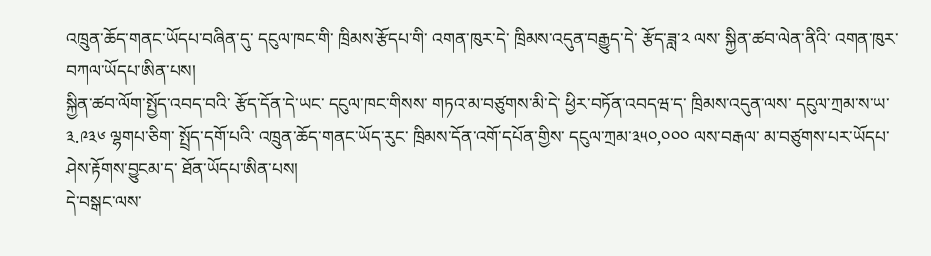འཁྲུན་ཆོད་གནང་ཡོདཔ་བཞིན་དུ་ དངུལ་ཁང་གི་ ཁྲིམས་རྩོདཔ་གི་ འགན་ཁུར་དེ་ ཁྲིམས་འདུན་བརྒྱུད་དེ་ རྩོད་ཟླ་༢ ལས་ སྐྱིན་ཚབ་ལེན་ནིའི་ འགན་ཁུར་བཀལ་ཡོདཔ་ཨིན་པས།
སྐྱིན་ཚབ་ལོག་སྤྱོད་འབད་བའི་ རྩོད་དོན་དེ་ཡང་ དངུལ་ཁང་གིསས་ གཏའ་མ་བཙུགས་མི་དེ་ ཕྱིར་བཏོན་འབདཝ་ད་ ཁྲིམས་འདུན་ལས་ དངུལ་ཀྲམ་ས་ཡ་༣.༩༣༦ ལྷགཔ་ཅིག་ སྤྲོད་དགོ་པའི་ འཁྲུན་ཆོད་གནང་ཡོད་རུང་ ཁྲིམས་དོན་འགོ་དཔོན་གྱིས་ དངུལ་ཀྲམ་༣༥༠,༠༠༠ ལས་བརྒལ་ མ་བཙུགས་པར་ཡོདཔ་ ཤེས་རྟོགས་བྱུངམ་ད་ ཐོན་ཡོདཔ་ཨིན་པས།
དེ་བསྒང་ལས་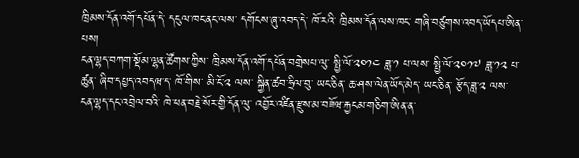ཁྲིམས་དོན་འགོ་དཔོན་དེ་ དངུལ་ཁང་ནང་ལས་ དགོངས་ཞུ་འབད་དེ་ ཁོ་རའི་ ཁྲིམས་དོན་ལས་ཁང་ གཞི་བཙུགས་འབད་ཡོདཔ་ཨིན་པས།
ངན་ལྷད་བཀག་སྡོམ་ལྷན་ཚོགས་ཀྱིས་ ཁྲིམས་དོན་འགོ་དཔོན་བགྲེསཔ་ལུ་ སྤྱི་ལོ་༢༠༡༤ ཟླ་༡ པ་ལས་ སྤྱི་ལོ་༢༠༡༧ ཟླ་༡༢ པ་ཚུན་ ཞིབ་དཔྱད་འབདཝ་ད་ ཁོ་གིས་ མི་ངོ་༢ ལས་ སྐྱིན་ཚབ་ཧྲིལ་བུ་ ཡང་ཅིན་ ཆ་ཤས་ལེན་ཡོད་མེད་ ཡང་ཅིན་ རྩོད་ཟླ་༢ ལས་ ངན་ལྷད་དང་འབྲེལ་བའི་ ཁེ་ཕན་བརྗེ་སོར་གྱི་དོན་ལུ་ འབྱོར་འཛིན་རྫུས་མ་བཟོཝ་རྐྱངམ་གཅིག་ཨིན་ན་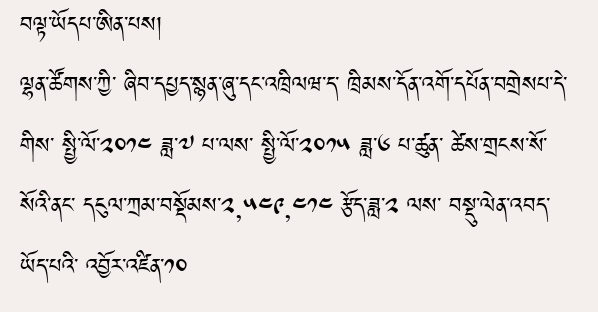བལྟ་ཡོདཔ་ཨིན་པས།
ལྷན་ཚོགས་ཀྱི་ ཞིབ་དཔྱད་སྙན་ཞུ་དང་འཁྲིལཝ་ད་ ཁྲིམས་དོན་འགོ་དཔོན་བགྲེསཔ་དེ་གིས་ སྤྱི་ལོ་༢༠༡༤ ཟླ་༧ པ་ལས་ སྤྱི་ལོ་༢༠༡༥ ཟླ་༦ པ་ཚུན་ ཚེས་གྲངས་སོ་སོའི་ནང་ དངུལ་ཀྲམ་བསྡོམས་༢,༥༤༩,༤༡༤ རྩོད་ཟླ་༢ ལས་ བསྡུ་ལེན་འབད་ཡོད་པའི་ འབྱོར་འཛིན་༡༠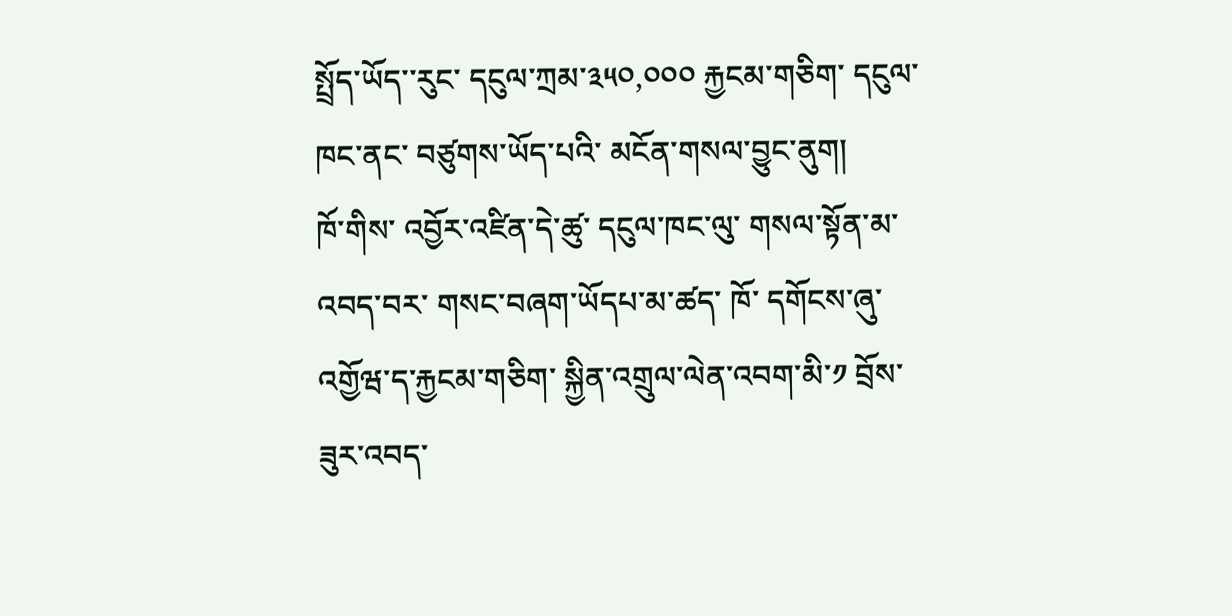སྤྲོད་ཡོད་་རུང་ དངུལ་ཀྲམ་༣༥༠,༠༠༠ རྐྱངམ་གཅིག་ དངུལ་ཁང་ནང་ བཙུགས་ཡོད་པའི་ མངོན་གསལ་བྱུང་ནུག།
ཁོ་གིས་ འབྱོར་འཛིན་དེ་ཚུ་ དངུལ་ཁང་ལུ་ གསལ་སྟོན་མ་འབད་བར་ གསང་བཞག་ཡོདཔ་མ་ཚད་ ཁོ་ དགོངས་ཞུ་འགྱོཝ་ད་རྐྱངམ་གཅིག་ སྐྱིན་འགྲུལ་ལེན་འབག་མི་༡ བྲོས་ཟུར་འབད་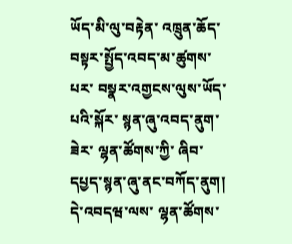ཡོད་མི་ལུ་བརྟེན་ འཁྲུན་ཆོད་བསྟར་སྤྱོད་འབད་མ་ཚུགས་པར་ བསྣར་འགྱངས་ལུས་ཡོད་པའི་སྐོར་ སྙན་ཞུ་འབད་ནུག་ཟེར་ ལྷན་ཚོགས་ཀྱི་ ཞིབ་དཔྱད་སྙན་ཞུ་ནང་བཀོད་ནུག།
དེ་འབདཝ་ལས་ ལྷན་ཚོགས་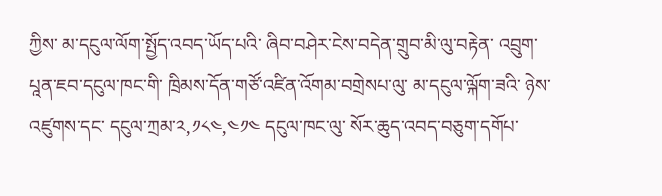ཀྱིས་ མ་དངུལ་ལོག་སྤྱོད་འབད་ཡོད་པའི་ ཞིབ་བཤེར་ངེས་བདེན་གྲུབ་མི་ལུ་བརྟེན་ འབྲུག་པཱན་ཇབ་དངུལ་ཁང་གི་ ཁྲིམས་དོན་གཙོ་འཛིན་འོགམ་བགྲེསཔ་ལུ་ མ་དངུལ་ལྐོག་ཟའི་ ཉེས་འཛུགས་དང་ དངུལ་ཀྲམ་༢,༡༨༤,༤༡༤ དངུལ་ཁང་ལུ་ སོར་ཆུད་འབད་བཅུག་དགོཔ་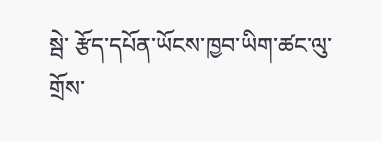སྦེ་ རྩོད་དཔོན་ཡོངས་ཁྱབ་ཡིག་ཚང་ལུ་ གྲོས་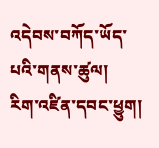འདེབས་བཀོད་ཡོད་པའི་གནས་ཚུལ།
རིག་འཛིན་དབང་ཕྱུག།